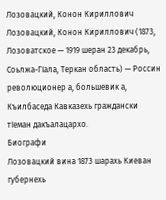Лозовацкий, Конон Кириллович
Лозовацкий, Конон Кириллович (1873, Лозоватское — 1919 шеран 23 декабрь, Соьлжа-ГӀала, Теркан область) — Россин революционер а, большевик а, Къилбаседа Кавказехь граждански тӀеман дакъалацархо.
Биографи
Лозовацкий вина 1873 шарахь Киеван губернехь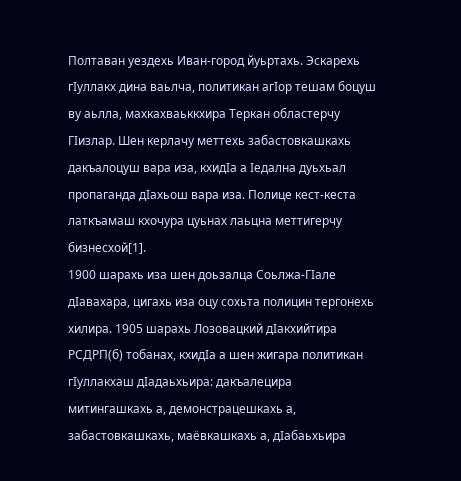Полтаван уездехь Иван-город йуьртахь. Эскарехь гӀуллакх дина ваьлча, политикан агӀор тешам боцуш ву аьлла, махкахваьккхира Теркан областерчу ГӀизлар. Шен керлачу меттехь забастовкашкахь дакъалоцуш вара иза, кхидӀа а Ӏедална дуьхьал пропаганда дӀахьош вара иза. Полице кест-кеста латкъамаш кхочура цуьнах лаьцна меттигерчу бизнесхой[1].
1900 шарахь иза шен доьзалца Соьлжа-ГӀале дӀавахара, цигахь иза оцу сохьта полицин тергонехь хилира. 1905 шарахь Лозовацкий дӀакхийтира РСДРП(б) тобанах, кхидӀа а шен жигара политикан гӀуллакхаш дӀадаьхьира: дакъалецира митингашкахь а, демонстрацешкахь а, забастовкашкахь, маёвкашкахь а, дӀабаьхьира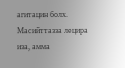агитацин болх. Масийттазза лецира иза, амма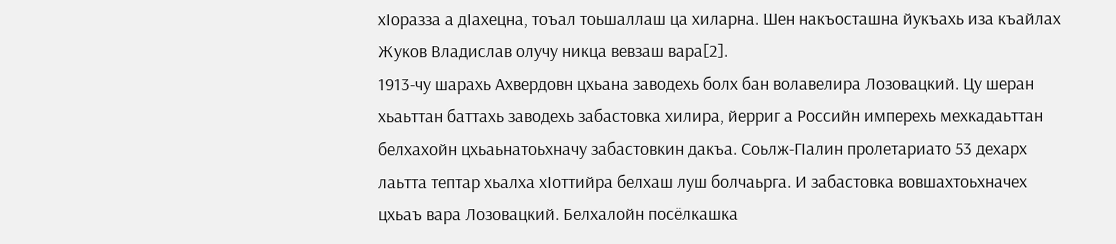хӀоразза а дӀахецна, тоъал тоьшаллаш ца хиларна. Шен накъосташна йукъахь иза къайлах Жуков Владислав олучу никца вевзаш вара[2].
1913-чу шарахь Ахвердовн цхьана заводехь болх бан волавелира Лозовацкий. Цу шеран хьаьттан баттахь заводехь забастовка хилира, йерриг а Российн имперехь мехкадаьттан белхахойн цхьаьнатоьхначу забастовкин дакъа. Соьлж-ГӀалин пролетариато 53 дехарх лаьтта тептар хьалха хӀоттийра белхаш луш болчаьрга. И забастовка вовшахтоьхначех цхьаъ вара Лозовацкий. Белхалойн посёлкашка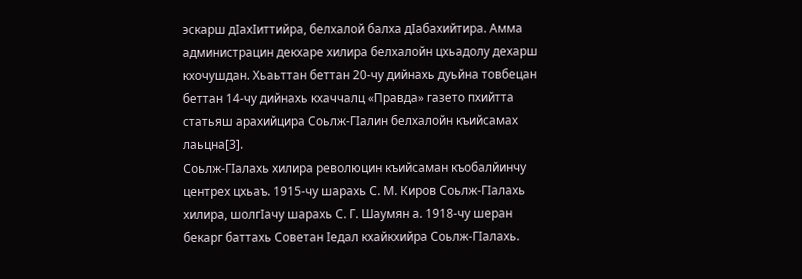эскарш дӀахӀиттийра, белхалой балха дӀабахийтира. Амма администрацин декхаре хилира белхалойн цхьадолу дехарш кхочушдан. Хьаьттан беттан 20-чу дийнахь дуьйна товбецан беттан 14-чу дийнахь кхаччалц «Правда» газето пхийтта статьяш арахийцира Соьлж-ГӀалин белхалойн къийсамах лаьцна[3].
Соьлж-ГӀалахь хилира революцин къийсаман къобалйинчу центрех цхьаъ. 1915-чу шарахь С. М. Киров Соьлж-ГӀалахь хилира, шолгӀачу шарахь С. Г. Шаумян а. 1918-чу шеран бекарг баттахь Советан Ӏедал кхайкхийра Соьлж-ГӀалахь.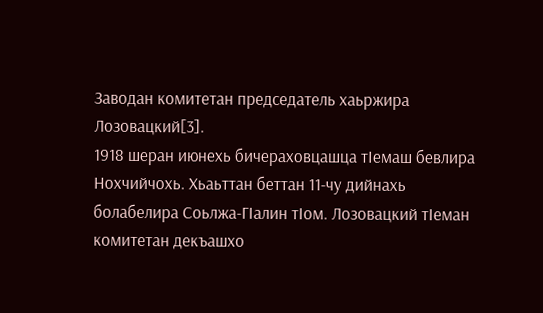Заводан комитетан председатель хаьржира Лозовацкий[3].
1918 шеран июнехь бичераховцашца тӀемаш бевлира Нохчийчохь. Хьаьттан беттан 11-чу дийнахь болабелира Соьлжа-ГӀалин тӀом. Лозовацкий тӀеман комитетан декъашхо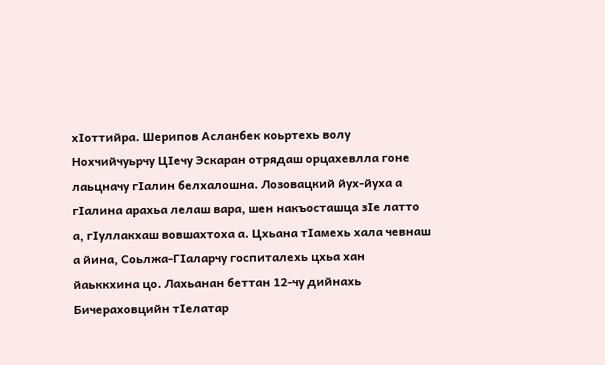хӀоттийра. Шерипов Асланбек коьртехь волу Нохчийчуьрчу ЦӀечу Эскаран отрядаш орцахевлла гоне лаьцначу гӀалин белхалошна. Лозовацкий йух-йуха а гӀалина арахьа лелаш вара, шен накъосташца зӀе латто а, гӀуллакхаш вовшахтоха а. Цхьана тӀамехь хала чевнаш а йина, Соьлжа-ГӀаларчу госпиталехь цхьа хан йаьккхина цо. Лахьанан беттан 12-чу дийнахь Бичераховцийн тӀелатар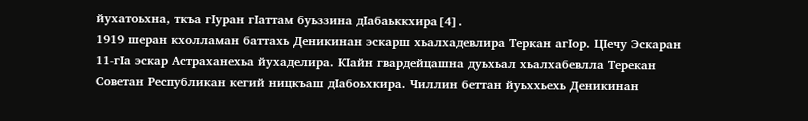йухатоьхна, ткъа гӀуран гӀаттам буьззина дӀабаьккхира[4].
1919 шеран кхолламан баттахь Деникинан эскарш хьалхадевлира Теркан агӀор. ЦӀечу Эскаран 11-гӀа эскар Астраханехьа йухаделира. КӀайн гвардейцашна дуьхьал хьалхабевлла Терекан Советан Республикан кегий ницкъаш дӀабоьхкира. Чиллин беттан йуьххьехь Деникинан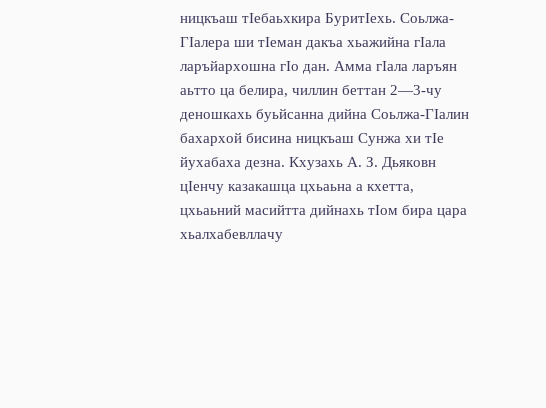ницкъаш тӀебаьхкира БуритӀехь. Соьлжа-ГӀалера ши тӀеман дакъа хьажийна гӀала ларъйархошна гӀо дан. Амма гӀала ларъян аьтто ца белира, чиллин беттан 2—3-чу деношкахь буьйсанна дийна Соьлжа-ГӀалин бахархой бисина ницкъаш Сунжа хи тӀе йухабаха дезна. Кхузахь А. З. Дьяковн цӀенчу казакашца цхьаьна а кхетта, цхьаьний масийтта дийнахь тӀом бира цара хьалхабевллачу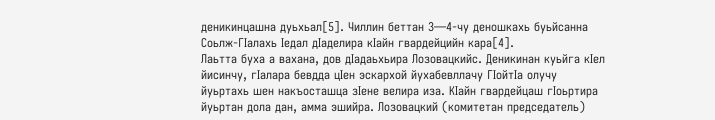деникинцашна дуьхьал[5]. Чиллин беттан 3—4-чу деношкахь буьйсанна Соьлж-ГӀалахь Ӏедал дӀаделира кӀайн гвардейцийн кара[4].
Лаьтта буха а вахана, дов дӀадаьхьира Лозовацкийс. Деникинан куьйга кӀел йисинчу, гӀалара бевдда цӀен эскархой йухабевллачу ГӀойтӀа олучу йуьртахь шен накъосташца зӀене велира иза. КӀайн гвардейцаш гӀоьртира йуьртан дола дан, амма эшийра. Лозовацкий (комитетан председатель)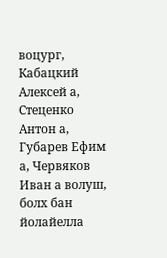воцург, Кабацкий Алексей а, Стеценко Антон а, Губарев Ефим а, Червяков Иван а волуш, болх бан йолайелла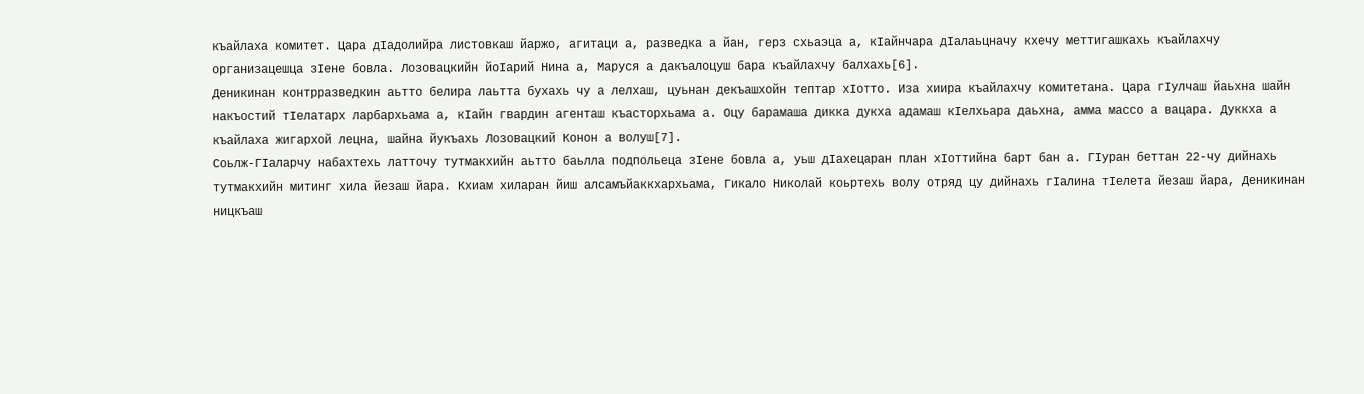къайлаха комитет. Цара дӀадолийра листовкаш йаржо, агитаци а, разведка а йан, герз схьаэца а, кӀайнчара дӀалаьцначу кхечу меттигашкахь къайлахчу организацешца зӀене бовла. Лозовацкийн йоӀарий Нина а, Маруся а дакъалоцуш бара къайлахчу балхахь[6].
Деникинан контрразведкин аьтто белира лаьтта бухахь чу а лелхаш, цуьнан декъашхойн тептар хӀотто. Иза хиира къайлахчу комитетана. Цара гӀулчаш йаьхна шайн накъостий тӀелатарх ларбархьама а, кӀайн гвардин агенташ къасторхьама а. Оцу барамаша дикка дукха адамаш кӀелхьара даьхна, амма массо а вацара. Дуккха а къайлаха жигархой лецна, шайна йукъахь Лозовацкий Конон а волуш[7].
Соьлж-ГӀаларчу набахтехь латточу тутмакхийн аьтто баьлла подпольеца зӀене бовла а, уьш дӀахецаран план хӀоттийна барт бан а. ГӀуран беттан 22-чу дийнахь тутмакхийн митинг хила йезаш йара. Кхиам хиларан йиш алсамъйаккхархьама, Гикало Николай коьртехь волу отряд цу дийнахь гӀалина тӀелета йезаш йара, Деникинан ницкъаш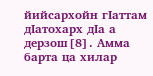йийсархойн гӀаттам дӀатохарх дӀа а дерзош[8]. Амма барта ца хилар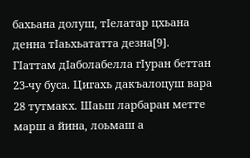бахьана долуш, тӀелатар цхьана денна тӀаьхьататта дезна[9].
ГӀаттам дӀаболабелла гӀуран беттан 23-чу буса. Цигахь дакъалоцуш вара 28 тутмакх. Шаьш ларбаран метте марш а йина, лоьмаш а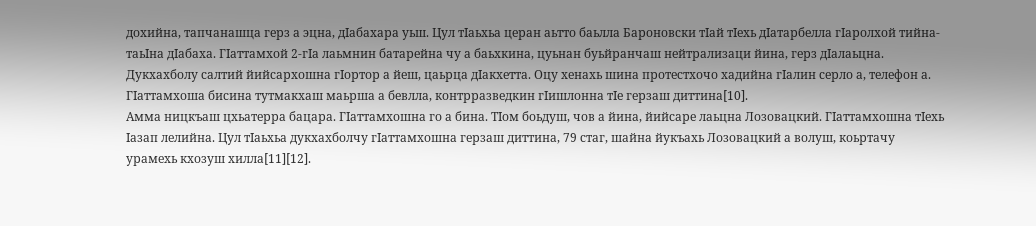дохийна, тапчанашца герз а эцна, дӀабахара уьш. Цул тӀаьхьа церан аьтто баьлла Бароновски тӀай тӀехь дӀатарбелла гӀаролхой тийна-таьӀна дӀабаха. ГӀаттамхой 2-гӀа лаьмнин батарейна чу а баьхкина, цуьнан буьйранчаш нейтрализаци йина, герз дӀалаьцна. Дукхахболу салтий йийсархошна гӀортор а йеш, цаьрца дӀакхетта. Оцу хенахь шина протестхочо хадийна гӀалин серло а, телефон а. ГӀаттамхоша бисина тутмакхаш маьрша а бевлла, контрразведкин гӀишлонна тӀе герзаш диттина[10].
Амма ницкъаш цхьатерра бацара. ГӀаттамхошна го а бина. ТӀом боьдуш, чов а йина, йийсаре лаьцна Лозовацкий. ГӀаттамхошна тӀехь Ӏазап лелийна. Цул тӀаьхьа дукхахболчу гӀаттамхошна герзаш диттина, 79 стаг, шайна йукъахь Лозовацкий а волуш, коьртачу урамехь кхозуш хилла[11][12].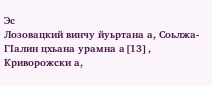Эс
Лозовацкий винчу йуьртана а, Соьлжа-ГӀалин цхьана урамна а[13], Криворожски а,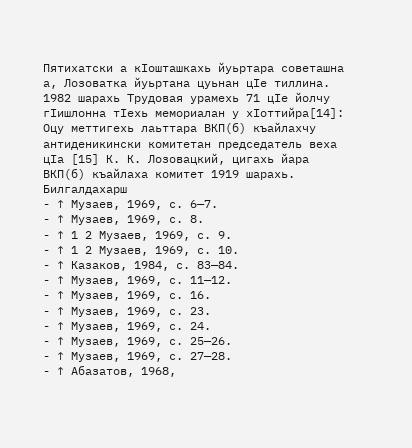Пятихатски а кӀошташкахь йуьртара советашна а, Лозоватка йуьртана цуьнан цӀе тиллина.
1982 шарахь Трудовая урамехь 71 цӀе йолчу гӀишлонна тӀехь мемориалан у хӀоттийра[14]:
Оцу меттигехь лаьттара ВКП(б) къайлахчу антиденикински комитетан председатель веха цӀа [15] К. К. Лозовацкий, цигахь йара ВКП(б) къайлаха комитет 1919 шарахь.
Билгалдахарш
- ↑ Музаев, 1969, с. 6—7.
- ↑ Музаев, 1969, с. 8.
- ↑ 1 2 Музаев, 1969, с. 9.
- ↑ 1 2 Музаев, 1969, с. 10.
- ↑ Казаков, 1984, с. 83—84.
- ↑ Музаев, 1969, с. 11—12.
- ↑ Музаев, 1969, с. 16.
- ↑ Музаев, 1969, с. 23.
- ↑ Музаев, 1969, с. 24.
- ↑ Музаев, 1969, с. 25—26.
- ↑ Музаев, 1969, с. 27—28.
- ↑ Абазатов, 1968,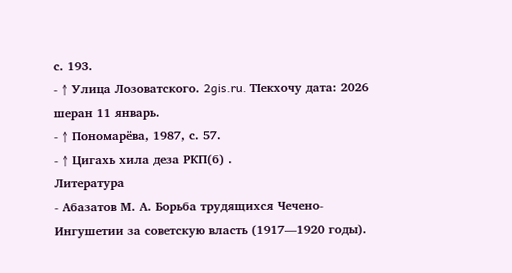с. 193.
- ↑ Улица Лозоватского. 2gis.ru. ТӀекхочу дата: 2026 шеран 11 январь.
- ↑ Пономарёва, 1987, с. 57.
- ↑ Цигахь хила деза РКП(б) .
Литература
- Абазатов М. А. Борьба трудящихся Чечено-Ингушетии за советскую власть (1917—1920 годы).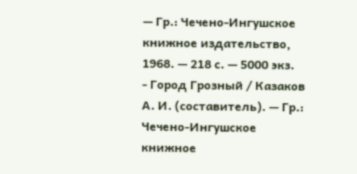— Гр.: Чечено-Ингушское книжное издательство, 1968. — 218 с. — 5000 экз.
- Город Грозный / Казаков А. И. (составитель). — Гр.: Чечено-Ингушское книжное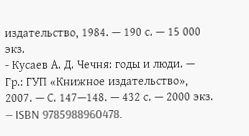издательство, 1984. — 190 с. — 15 000 экз.
- Кусаев А. Д. Чечня: годы и люди. — Гр.: ГУП «Книжное издательство», 2007. — С. 147—148. — 432 с. — 2000 экз. — ISBN 9785988960478.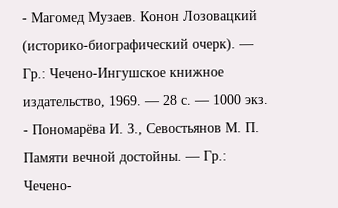- Магомед Музаев. Конон Лозовацкий (историко-биографический очерк). — Гр.: Чечено-Ингушское книжное издательство, 1969. — 28 с. — 1000 экз.
- Пономарёва И. З., Севостьянов М. П. Памяти вечной достойны. — Гр.: Чечено-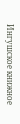Ингушское книжное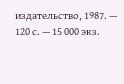издательство, 1987. — 120 с. — 15 000 экз.